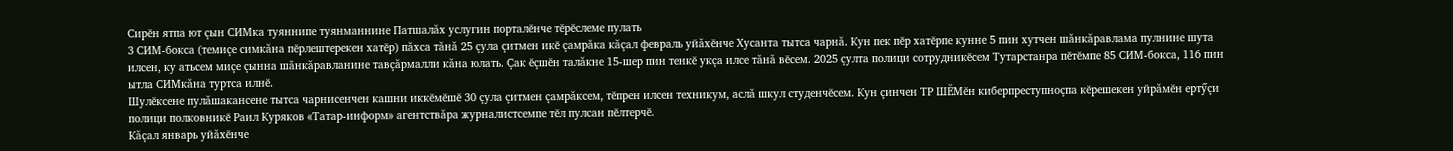Сирӗн ятпа ют çын СИМка туяннипе туянманнине Патшалăх услугин порталӗнче тӗрӗслеме пулать
3 СИМ-бокса (темиçе симкăна пӗрлештерекен хатӗр) пăхса тăнă 25 çула çитмен икӗ çамрăка кăçал февраль уйăхӗнче Хусанта тытса чарнă. Кун пек пӗр хатӗрпе кунне 5 пин хутчен шăнкăравлама пулнине шута илсен, ку атьсем миçе çынна шăнкăравланине тавçăрмалли кăна юлать. Çак ӗçшӗн талăкне 15-шер пин тенкӗ укçа илсе тăнă вӗсем. 2025 çулта полици сотрудникӗсем Тутарстанра пӗтӗмпе 85 СИМ-бокса, 116 пин ытла СИМкăна туртса илнӗ.
Шулӗксене пулăшакансене тытса чарнисенчен кашни иккӗмӗшӗ 30 çула çитмен çамрăксем, тӗпрен илсен техникум, аслă шкул студенчӗсем. Кун çинчен ТР ШӖМӗн киберпреступноçпа кӗрешекен уйрăмӗн ертӳçи полици полковникӗ Раил Куряков «Татар-информ» агентствăра журналистсемпе тӗл пулсан пӗлтерчӗ.
Кăçал январь уйăхӗнче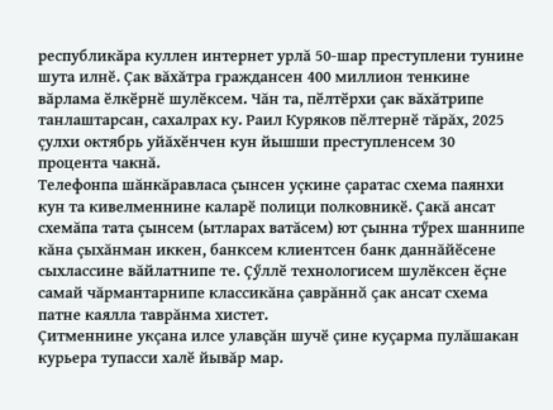республикăра куллен интернет урлă 50-шар преступлени тунине шута илнӗ. Çак вăхăтра граждансен 400 миллион тенкине вăрлама ӗлкӗрнӗ шулӗксем. Чăн та, пӗлтӗрхи çак вăхăтрипе танлаштарсан, сахалрах ку. Раил Куряков пӗлтернӗ тăрăх, 2025 çулхи октябрь уйăхӗнчен кун йышши преступленсем 30 процента чакнă.
Телефонпа шăнкăравласа çынсен уçкине çаратас схема паянхи кун та кивелменнине каларӗ полици полковникӗ. Çакă ансат схемăпа тата çынсем (ытларах ватăсем) ют çынна тӳрех шаннипе кăна çыхăнман иккен, банксем клиентсен банк даннăйӗсене сыхлассине вăйлатнипе те. Çӳллӗ технологисем шулӗксен ӗçне самай чăрмантарнипе классикăна çаврăннă çак ансат схема патне каялла таврăнма хистет.
Çитменнине укçана илсе улавçăн шучӗ çине куçарма пулăшакан курьера тупасси халӗ йывăр мар.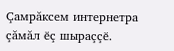Çамрăксем интернетра çăмăл ӗç шыраççӗ.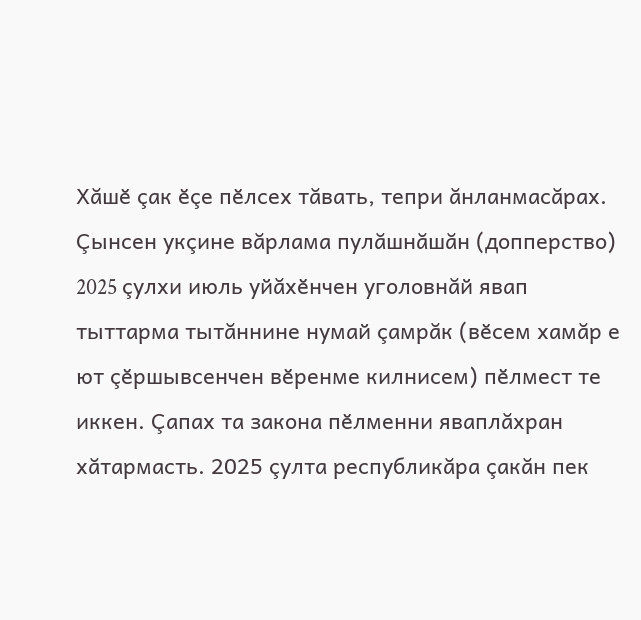Хăшӗ çак ӗçе пӗлсех тăвать, тепри ăнланмасăрах. Çынсен укçине вăрлама пулăшнăшăн (допперство) 2025 çулхи июль уйăхӗнчен уголовнăй явап тыттарма тытăннине нумай çамрăк (вӗсем хамăр е ют çӗршывсенчен вӗренме килнисем) пӗлмест те иккен. Çапах та закона пӗлменни яваплăхран хăтармасть. 2025 çулта республикăра çакăн пек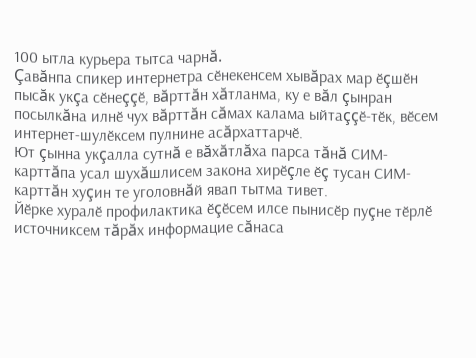100 ытла курьера тытса чарнă.
Çавăнпа спикер интернетра сӗнекенсем хывăрах мар ӗçшӗн пысăк укçа сӗнеççӗ, вăрттăн хăтланма, ку е вăл çынран посылкăна илнӗ чух вăрттăн сăмах калама ыйтаççӗ-тӗк, вӗсем интернет-шулӗксем пулнине асăрхаттарчӗ.
Ют çынна укçалла сутнă е вăхăтлăха парса тăнă СИМ-карттăпа усал шухăшлисем закона хирӗçле ӗç тусан СИМ-карттăн хуçин те уголовнăй явап тытма тивет.
Йӗрке хуралӗ профилактика ӗçӗсем илсе пынисӗр пуçне тӗрлӗ источниксем тăрăх информацие сăнаса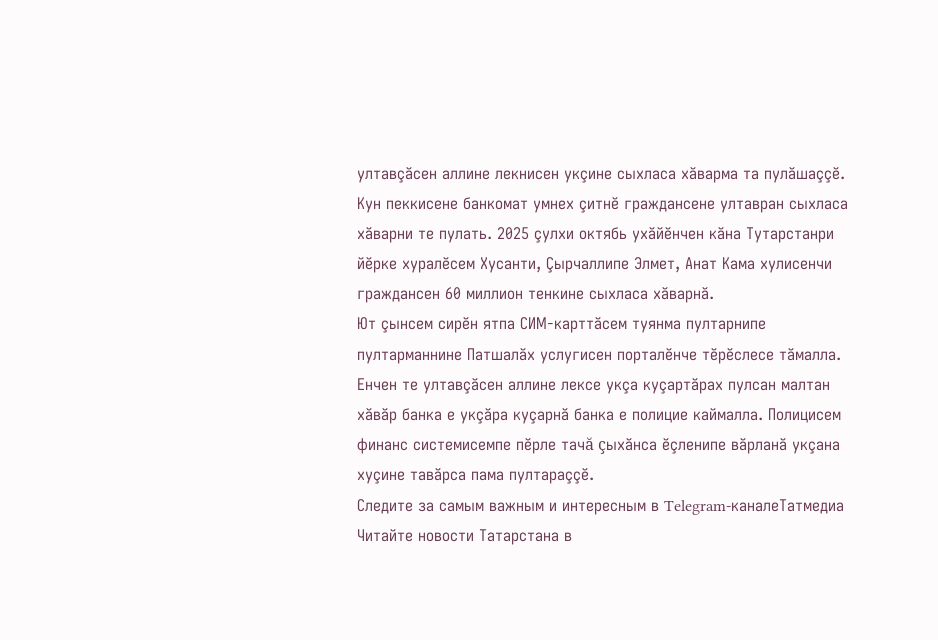ултавçăсен аллине лекнисен укçине сыхласа хăварма та пулăшаççӗ. Кун пеккисене банкомат умнех çитнӗ граждансене ултавран сыхласа хăварни те пулать. 2025 çулхи октябь ухăйӗнчен кăна Тутарстанри йӗрке хуралӗсем Хусанти, Çырчаллипе Элмет, Анат Кама хулисенчи граждансен 60 миллион тенкине сыхласа хăварнă.
Ют çынсем сирӗн ятпа СИМ-карттăсем туянма пултарнипе пултарманнине Патшалăх услугисен порталӗнче тӗрӗслесе тăмалла. Енчен те ултавçăсен аллине лексе укçа куçартăрах пулсан малтан хăвăр банка е укçăра куçарнă банка е полицие каймалла. Полицисем финанс системисемпе пӗрле тачă çыхăнса ӗçленипе вăрланă укçана хуçине тавăрса пама пултараççӗ.
Следите за самым важным и интересным в Telegram-каналеТатмедиа
Читайте новости Татарстана в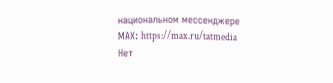национальном мессенджере MАХ: https://max.ru/tatmedia
Нет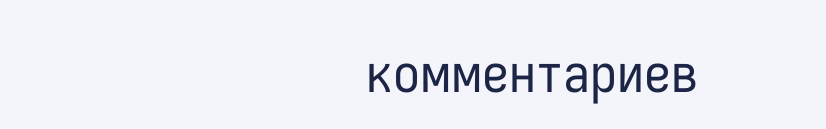комментариев